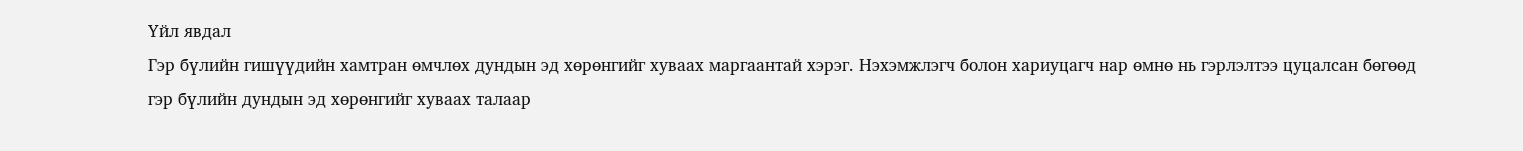Үйл явдал
Гэр бүлийн гишүүдийн хамтран өмчлөх дундын эд хөрөнгийг хуваах маргаантай хэрэг. Нэхэмжлэгч болон хариуцагч нар өмнө нь гэрлэлтээ цуцалсан бөгөөд гэр бүлийн дундын эд хөрөнгийг хуваах талаар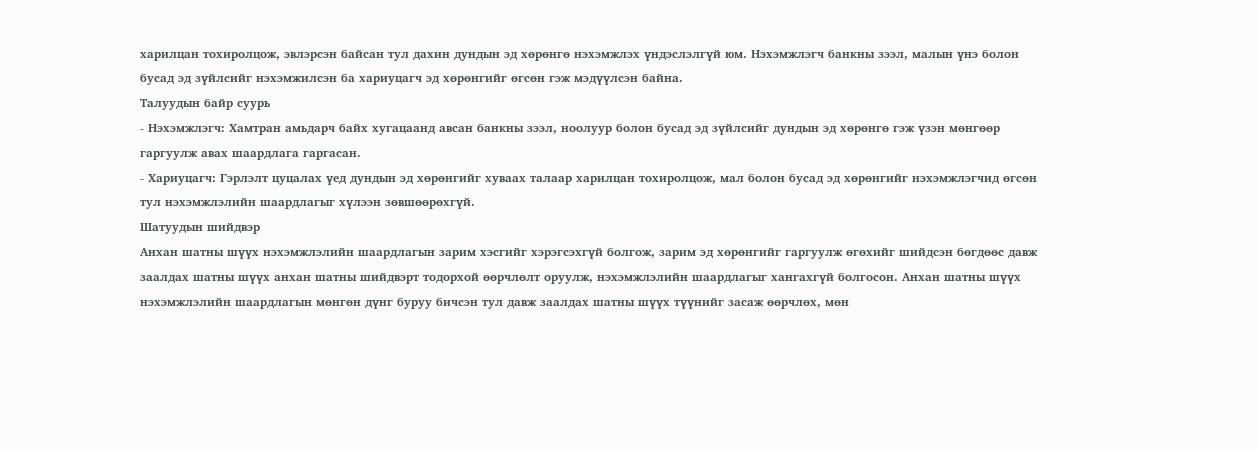харилцан тохиролцож, эвлэрсэн байсан тул дахин дундын эд хөрөнгө нэхэмжлэх үндэслэлгүй юм. Нэхэмжлэгч банкны зээл, малын үнэ болон бусад эд зүйлсийг нэхэмжилсэн ба хариуцагч эд хөрөнгийг өгсөн гэж мэдүүлсэн байна.
Талуудын байр суурь
- Нэхэмжлэгч: Хамтран амьдарч байх хугацаанд авсан банкны зээл, ноолуур болон бусад эд зүйлсийг дундын эд хөрөнгө гэж үзэн мөнгөөр гаргуулж авах шаардлага гаргасан.
- Хариуцагч: Гэрлэлт цуцалах үед дундын эд хөрөнгийг хуваах талаар харилцан тохиролцож, мал болон бусад эд хөрөнгийг нэхэмжлэгчид өгсөн тул нэхэмжлэлийн шаардлагыг хүлээн зөвшөөрөхгүй.
Шатуудын шийдвэр
Анхан шатны шүүх нэхэмжлэлийн шаардлагын зарим хэсгийг хэрэгсэхгүй болгож, зарим эд хөрөнгийг гаргуулж өгөхийг шийдсэн бөгдөөс давж заалдах шатны шүүх анхан шатны шийдвэрт тодорхой өөрчлөлт оруулж, нэхэмжлэлийн шаардлагыг хангахгүй болгосон. Анхан шатны шүүх нэхэмжлэлийн шаардлагын мөнгөн дүнг буруу бичсэн тул давж заалдах шатны шүүх түүнийг засаж өөрчлөх, мөн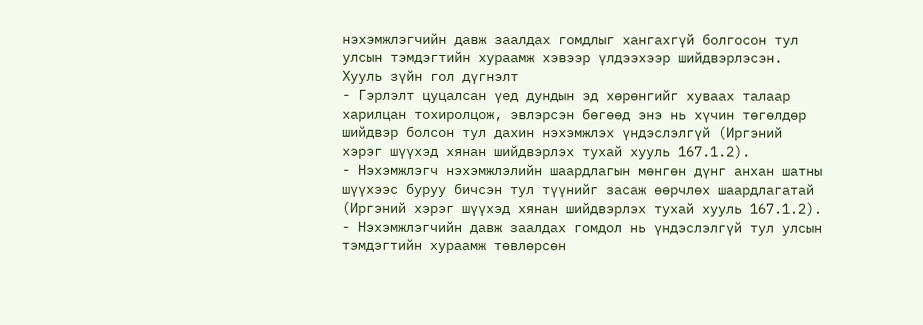нэхэмжлэгчийн давж заалдах гомдлыг хангахгүй болгосон тул улсын тэмдэгтийн хураамж хэвээр үлдээхээр шийдвэрлэсэн.
Хууль зүйн гол дүгнэлт
- Гэрлэлт цуцалсан үед дундын эд хөрөнгийг хуваах талаар харилцан тохиролцож, эвлэрсэн бөгөөд энэ нь хүчин төгөлдөр шийдвэр болсон тул дахин нэхэмжлэх үндэслэлгүй (Иргэний хэрэг шүүхэд хянан шийдвэрлэх тухай хууль 167.1.2).
- Нэхэмжлэгч нэхэмжлэлийн шаардлагын мөнгөн дүнг анхан шатны шүүхээс буруу бичсэн тул түүнийг засаж өөрчлөх шаардлагатай (Иргэний хэрэг шүүхэд хянан шийдвэрлэх тухай хууль 167.1.2).
- Нэхэмжлэгчийн давж заалдах гомдол нь үндэслэлгүй тул улсын тэмдэгтийн хураамж төвлөрсөн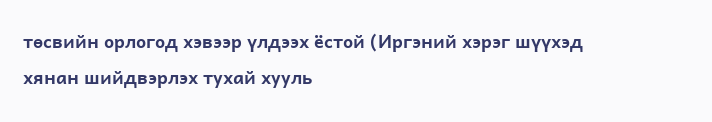төсвийн орлогод хэвээр үлдээх ёстой (Иргэний хэрэг шүүхэд хянан шийдвэрлэх тухай хууль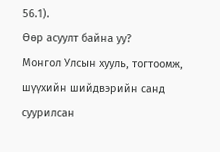56.1).
Өөр асуулт байна уу?
Монгол Улсын хууль, тогтоомж, шүүхийн шийдвэрийн санд суурилсан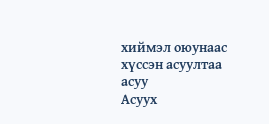хиймэл оюунаас хүссэн асуултаа асуу
Асуух